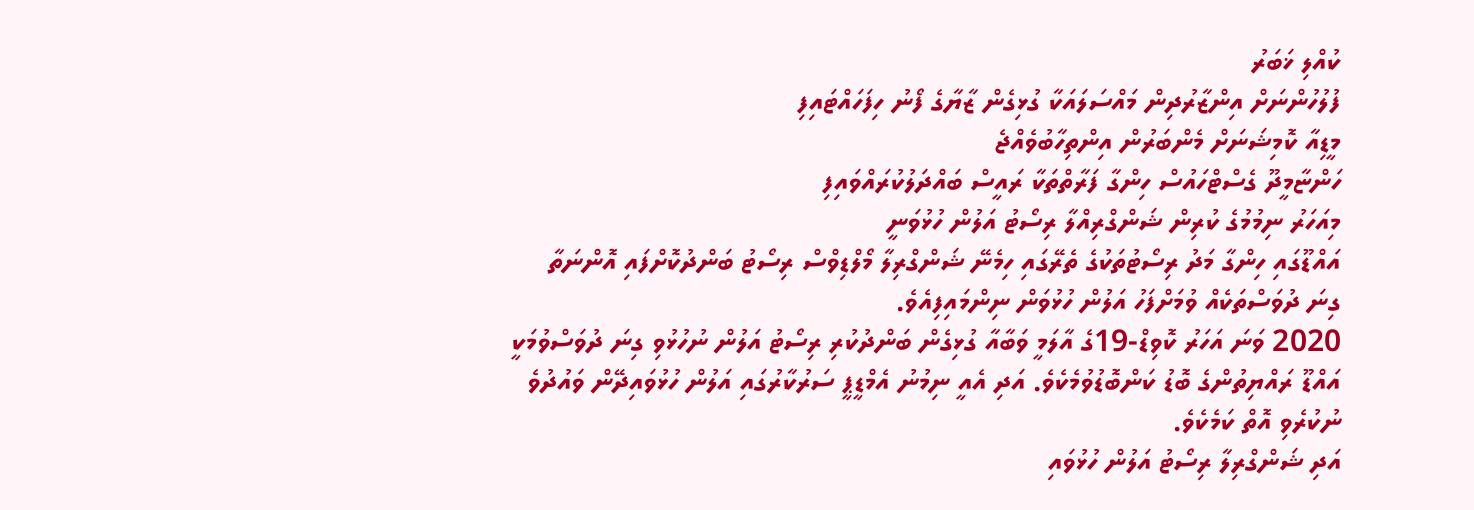ކުއްލި ޚަބަރު
ފުލުހުންނަށް އިންޒާރުދިން މައްސަލައަކާ ގުޅިގެން ޒާޔާގެ ފޯނު ހިފަހައްޓައިފި
މީޑިއާ ކޮމިޝަނަށް މެންބަރުން އިންތިހާބުވެއްޖެ
ހަންޏާމީދޫ ގެސްޓްހައުސް ހިންގާ ފަރާތްތަކާ ރައީސް ބައްދަލުކުރައްވައިފި
މިއަހަރު ނިމުމުގެ ކުރިން ޝަންގްރިއްލާ ރިސޯޓު އަލުން ހުޅުވަނީ
އައްޑޫގައި ހިންގާ މަދު ރިސޯޓުތަކުގެ ތެރޭގައި ހިމެނޭ ޝަންގްރިލާ މޯލްޑިވްސް ރިސޯޓު ބަންދުކޮށްފައި އޮންނަތާ ގިނަ ދުވަސްތަކެއް ވުމަށްފަހު އަލުން ހުޅުވަން ނިންމައިފިއެވެ.
2020 ވަނަ އަހަރު ކޮވިޑް-19ގެ އާލަމީ ވަބާއާ ގުޅިގެން ބަންދުކުރި ރިސޯޓު އަލުން ނުހުޅުވި ގިނަ ދުވަސްވުމަކީ އައްޑޫ ރައްޔިތުންގެ ބޮޑު ކަންބޮޑުވުމެކެވެ. އަދި އެއީ ނިމުނު އެމްޑީޕީ ސަރުކާރުގައި އަލުން ހުޅުވައިދޭން ވައުދުވެ ނުކުރެވި އޮތް ކަމެކެވެ.
އަދި ޝަންގްރިލާ ރިސޯޓު އަލުން ހުޅުވައި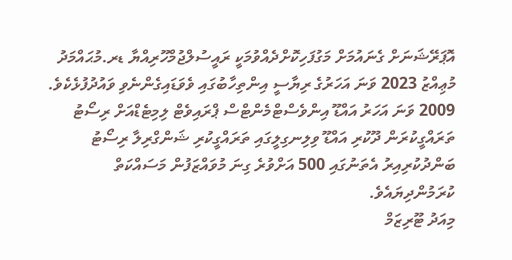އޮޕަރޭޝަނަށް ގެނައުމަށް މަގުފަހިކޮށްދެއްވުމަކީ ރައީސުލްޖުމްހޫރިއްޔާ ޑރ.މުޙައްމަދު މުޢިއްޒު 2023 ވަނަ އަހަރުގެ ރިޔާސީ އިންތިހާބުގައި ވެވަޑައިގެންނެވި ވައުދުފުޅެކެވެ.
2009 ވަނަ އަހަރު އައްޑޫ އިންވެސްޓްމެންޓްސް ޕްރައިވެޓް ލިމިޓެޑްއަށް ރިސޯޓު ތަރައްގީކުރަން ދޫކުރި އައްޑޫ ވިލިނގިލީގައި ތަރައްގީކުރި ޝަންގްރިލާ ރިސޯޓު ބަންދުކުރިއިރު އެތަނުގައި 500 އަށްވުރެ ގިނަ މުވައްޒަފުން މަސައްކަތް ކުރަމުންދިޔައެވެ.
މިއަދު ޓޫރިޒަމް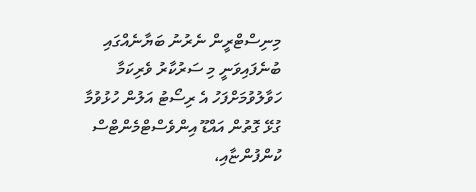މިނިސްޓްރީން ނެރުނު ބަޔާނެއްގައި ބުނެފައިވަނީ މި ސަރުކާރު ވެރިކަމާ ހަވާލުވުމަށްފަހު އެ ރިސޯޓު އަލުން ހުޅުވުމާ ގުޅޭ ގޮތުން އައްޑޫ އިންވެސްޓްމެންޓްސް ކުންފުންޏާއި،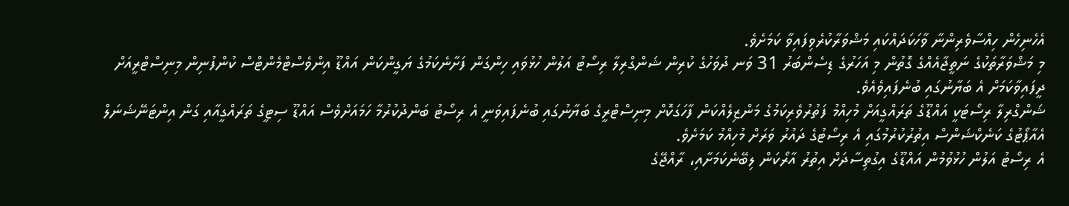އެހެނިހެން ހިއްސާވެރިންނާ ވާހަކަދައްކައި މަޝްވަރާކުރެވިފައިވާ ކަމަށެވެ.
މި މަޝްވަރާތަކުގެ ނަތީޖާއެއްގެ ގޮތުން މި އަހަރުގެ ޑިސެންބަރު 31 ވަނ ދުވަހުގެ ކުރިން ޝަންގްރިލާ ރިސޯޓު އަލުން ހުޅުވައި ހިންގަން ފަށާނެކަމުގެ ޔަގީންކަން އައްޑޫ އިންވެސްޓްމެންޓްސް ކުންފުނިން މިނިސްޓްރީއަށް ދީފައިވާކަމަށް އެ ބަޔާނުގައި ބުނެފައިވެއެވެ.
ޝަންގްރިލާ ރިސޯޓަކީ އައްޑޫގެ ތަރައްގީއަށް މުހިއްމު ފަތުރުވެރިކަމުގެ މަންޒިލެއްކަން ފާހަގަކޮށް މިނިސްޓްރީގެ ބަޔާނުގައި ބުނެފައިވަނީ އެ ރިސޯޓު ބަންދުކުރުމާ ހަމައަށްވެސް އައްޑޫ ސިޓީގެ ތަރައްގީއާއި ގަން އިންޓަނޭޝަނަލް އެއާޕޯޓުގެ ކަނެކްޝަންސް އިތުރުކުރުމުގައި އެ ރިސޯޓުގެ ދައުރު ވަރަށް މުހިއްމު ކަމަށެވެ.
އެ ރިސޯޓު އަލުން ހުޅުވުމުން އައްޑޫގެ އިގުތިސާދަށް އިތުރު އާރޯކަން ލިބޭނެކަމަށާއި، ރާއްޖޭގެ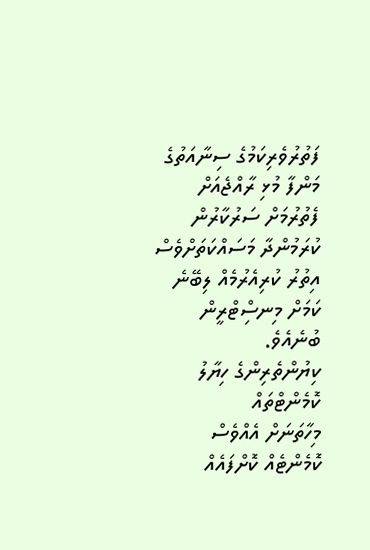ފަތުރުވެރިކަމުގެ ސިނާއަތުގެ މަންފާ މުޅި ރާއްޖެއަށް ފެތުރުމަށް ސަރުކާރުން ކުރަމުންދާ މަސައްކަތަށްވެސް އިތުރު ކުރިއެރުމެއް ލިބޭނެ ކަމަށް މިނސިްޓްރީން ބުނެއެވެ.
ކިޔުންތެރިންގެ ހިޔާލު
ކޮމެންޓްތައް
މިހާތަނަށް އެއްވެސް ކޮމެންޓެއް ކޮށްފައެއް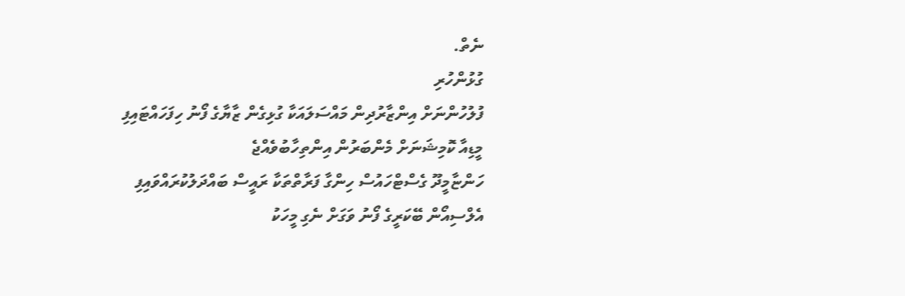ނެތް.
ގުޅުންހުރި
ފުލުހުންނަށް އިންޒާރުދިން މައްސަލައަކާ ގުޅިގެން ޒާޔާގެ ފޯނު ހިފަހައްޓައިފި
މީޑިއާ ކޮމިޝަނަށް މެންބަރުން އިންތިހާބުވެއްޖެ
ހަންޏާމީދޫ ގެސްޓްހައުސް ހިންގާ ފަރާތްތަކާ ރައީސް ބައްދަލުކުރައްވައިފި
އެލްސިއޯން ބޭކަރީގެ ފޯނު ވަގަށް ނެގި މީހަކު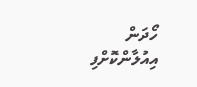ހޯދަން އިއުލާންކޮށްފި